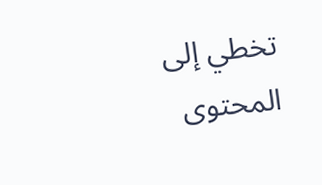تخطي إلى المحتوى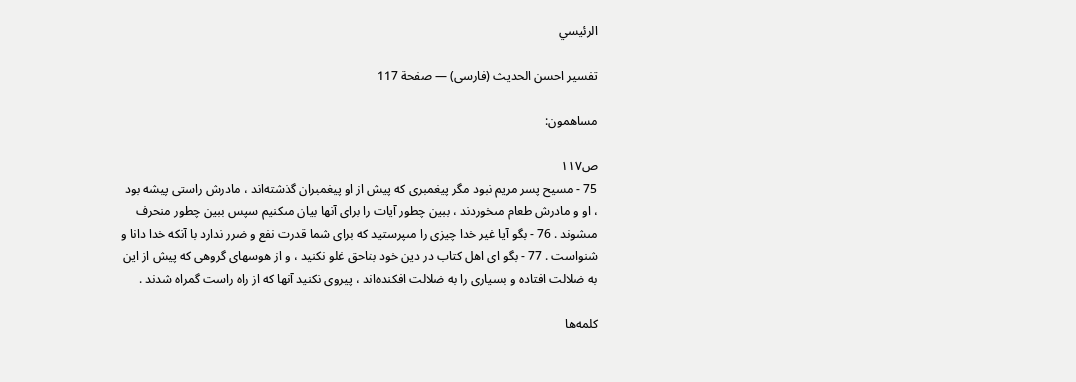الرئيسي

تفسير احسن الحديث (فارسى) — صفحة 117

مساهمون:

ص١١٧
75 - مسيح پسر مريم نبود مگر پيغمبرى كه پيش از او پيغمبران گذشته‌اند ، مادرش راستى پيشه بود ، او و مادرش طعام مىخوردند ، ببين چطور آيات را براى آنها بيان مىكنيم سپس ببين چطور منحرف مىشوند . 76 - بگو آيا غير خدا چيزى را مىپرستيد كه براى شما قدرت نفع و ضرر ندارد با آنكه خدا دانا و شنواست . 77 - بگو اى اهل كتاب در دين خود بناحق غلو نكنيد ، و از هوسهاى گروهى كه پيش از اين به ضلالت افتاده و بسيارى را به ضلالت افكنده‌اند ، پيروى نكنيد آنها كه از راه راست گمراه شدند .

كلمه‌ها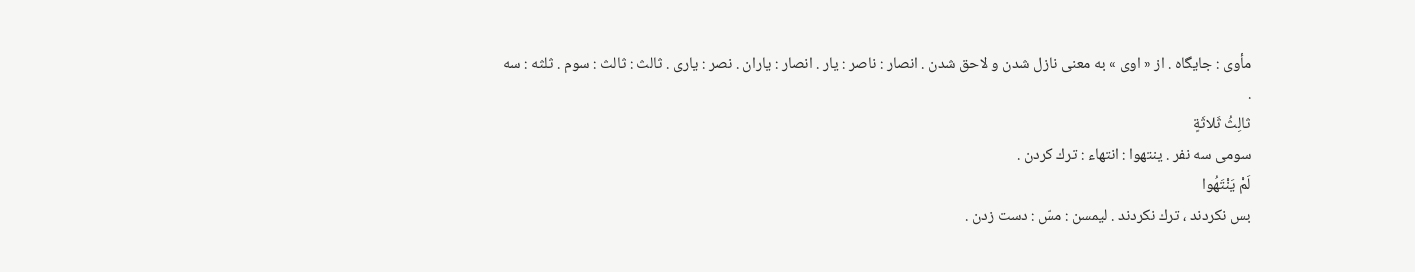مأوى : جايگاه . از « اوى » به معنى نازل شدن و لاحق شدن . انصار : ناصر : يار . انصار : ياران . نصر : يارى . ثالث : ثالث : سوم . ثلثه : سه .
ثالِثُ ثَلاثَةٍ
سومى سه نفر . ينتهوا : انتهاء : ترك كردن .
لَمْ يَنْتَهُوا
بس نكردند ، ترك نكردند . ليمسن : مسّ : دست زدن .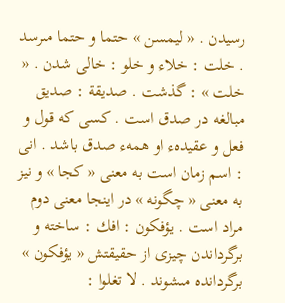رسيدن . « ليمسن » حتما و حتما مىرسد . خلت : خلاء و خلو : خالى شدن . « خلت » : گذشت . صديقة : صديق مبالغه در صدق است . كسى كه قول و فعل و عقيدهء او همهء صدق باشد . انى : اسم زمان است به معنى « كجا » و نيز به معنى « چگونه » در اينجا معنى دوم مراد است . يؤفكون : افك : ساخته و برگرداندن چيزى از حقيقتش « يؤفكون » برگردانده مىشوند . لا تغلوا :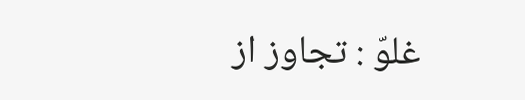غلوّ : تجاوز از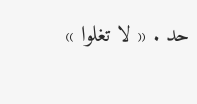حد . « لا تغلوا »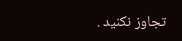تجاوز نكنيد .